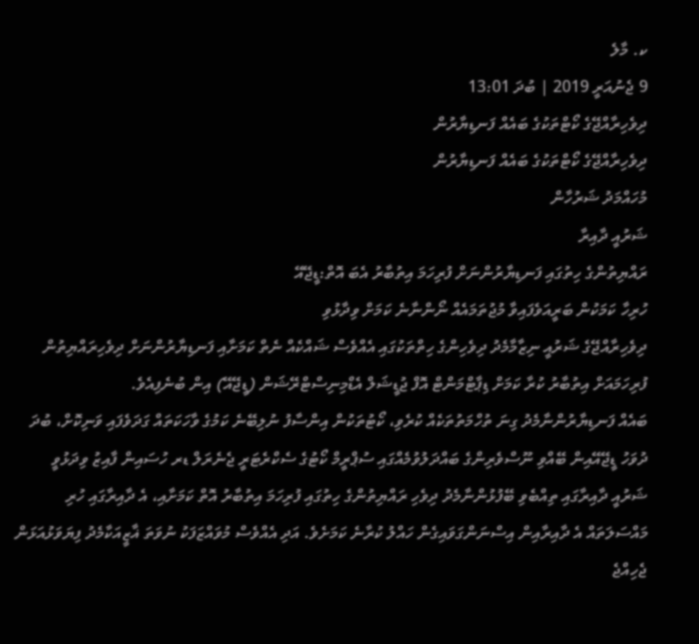ކ. މާލެ
9 ޖެނުއަރީ 2019 | ބުދަ 13:01
ދިވެހިރާއްޖޭގެ ކޯޓްތަކުގެ ބައެއް ފަނޑިޔާރުން
ދިވެހިރާއްޖޭގެ ކޯޓްތަކުގެ ބައެއް ފަނޑިޔާރުން
މުހައްމަދު ޝަރުހާން
ޝަރުއީ ދާއިރާ
ރައްޔިތުންގެ ހިތުގައި ފަނޑިޔާރުންނަށް ފުރިހަމަ އިތުބާރު އެބަ އޮތް:ޑީޖޭއޭ
ހުރިހާ ކަމަކުން ބަރީއަވެފައިވާ މުޖުތަމައެއް ނޯންނާނެ ކަމަށް ވިދާޅުވި
ދިވެހިރާއްޖޭގެ ޝަރުއީ ނިޒާމާމެދު ދިވެހިންގެ ހިތްތަކުގައި އެއްވެސް ޝައްކެއް ނެތް ކަމަށާއި ފަނޑިޔާރުންނަށް ދިވެހިރައްޔިތުން ފުރިހަމައަށް އިތުބާރު ކުރާ ކަމަށް ޑިޕާޓްމަންޓް އޮފް ޖުޑީޝަލް އެޑްމިނިސްޓްރޭޝަން (ޑީޖޭއޭ) އިން ބުނެފިއެވެ.
ބައެއް ފަނޑިޔާރުންނާމެދު ގިނަ ތުހްމަތުތަކެއް ކުރެވި، ކޯޓުތަކުން އިންސާފު ނުލިބޭނެ ކަމުގެ ވާހަކަތައް ގަދަވެފައި ވަނިކޮށް، ބުދަ ދުވަހު ޑީޖޭއޭއިން ބޭއްވި ނޫސްވެރިންގެ ބައްދަލުވުމެއްގައި ސުޕްރީމް ކޯޓުގެ ސެކްރެޓަރީ ޖެނެރަލް ޑރ ހުސައިން ފާއިޒު ވިދަޅުވީ ޝަރުއީ ދާއިރާގައި ތިއްބެވި ބޭފުޅުންނާމެދު ދިވެހި ރައްޔިތުންގެ ހިތުގައި ފުރިހަމަ އިތުބާރު އޮތް ކަމަށާއި، އެ ދާއިރާގައި ހުރި މައްސަލަތައް އެ ދާއިރާއިން އިސްނަންގަވައިގެން ހައްލު ކުރާނެ ކަމަށެވެ. އަދި އެއްވެސް މުވައްޒަފަކު ނުވަތަ ޣާޒީއަކާމެދު ފިޔަވަޅުއަޅަން ޖެހިއްޖެ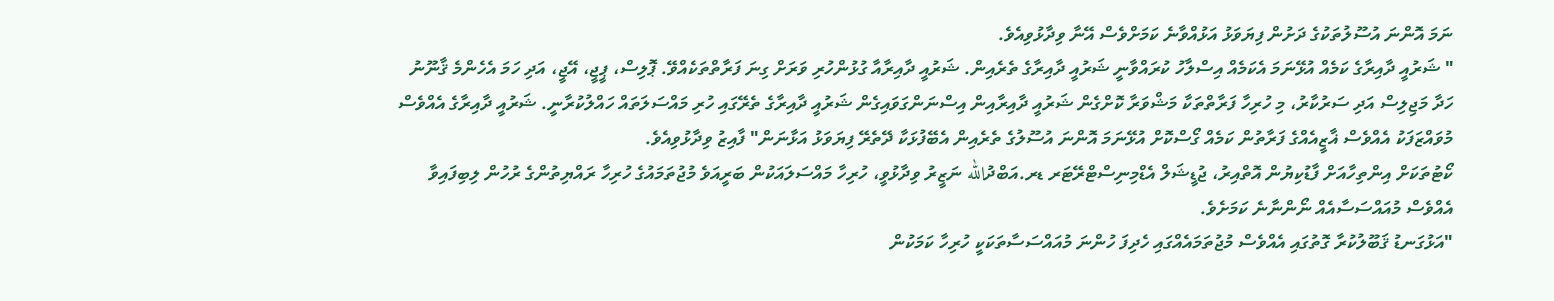ނަމަ އޮންނަ އުސޫލުތަކުގެ ދަށުން ފިޔަވަޅު އަޅުއްވާނެ ކަމަށްވެސް އޭނާ ވިދާޅުވިއެވެ.
" ޝަރުއީ ދާއިރާގެ ކަމެއް އުޅޭނަމަ އެކަމެއް އިސްލާހު ކުރައްވާނީ ޝަރުއީ ދާއިރާގެ ތެރެއިން. ޝަރުއީ ދާއިރާއާ ގުޅުންހުރި ވަރަށް ގިނަ ފަރާތްތަކެއްވޭ. ޕޮލިސް، ޕީޖީ، އޭޖީ، އަދި ހަމަ އެހެންމެ ޤާނޫނު ހަދާ މަޖިލިސް އަދި ސަރުކާރު، މި ހުރިހާ ފަރާތްތަކާ މަޝްވަރާ ކޮށްގެން ޝަރުއީ ދާއިރާއިން އިސްނަންގަވައިގެން ޝަރުއީ ދާއިރާގެ ތެރޭގައި ހުރި މައްސަލަތައް ހައްލުކުރާނީ. ޝަރުއީ ދާއިރާގެ އެއްވެސް މުވައްޒަފަކު އެއްވެސް ޣާޒީއެއްގެ ފަރާތުން ކަމެއް ގޯސްކޮށް އުޅޭނަމަ އޮންނަ އުސޫލުގެ ތެރެއިން އެބޭފުޅަކާ ދޭތެރޭ ފިޔަވަޅު އަޅާނަން" ފާއިޒު ވިދާޅުވިއެވެ.
ކޯޓުތަކަށް އިންތިހާއަށް ފާޑުކިޔުން އޮތްއިރު، ޖުޑީޝަލް އެޑްމިނިސްޓްރޭޓަރ ޑރ.އަބްދުالله ނަޒީރު ވިދާޅުވީ، ހުރިހާ މައްސަލައަކުން ބަރީއަވެ މުޖުތަމައުގެ ހުރިހާ ރައްޔިތުންގެ ރުހުން ލިބިފައިވާ އެއްވެސް މުއައްސަސާއެއް ނޯންނާނެ ކަމަށެވެ.
"އަޅުގަނޑު ޤަބޫލުކުރާ ގޮތުގައި އެއްވެސް މުޖުތަމައެއްގައި ހެދިފަ ހުންނަ މުއައްސަސާތަކަކީ ހުރިހާ ކަމަކުން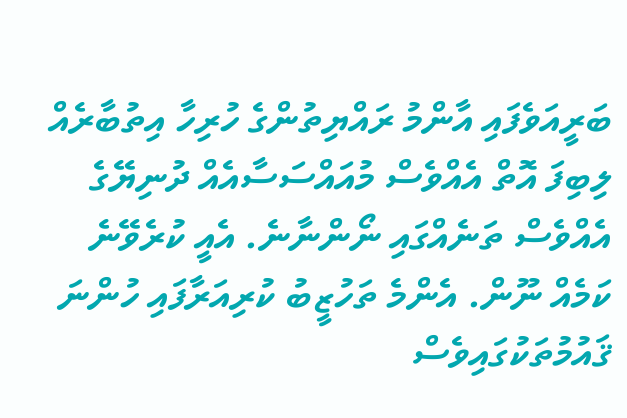ބަރީއަވެފައި އާންމު ރައްޔިތުންގެ ހުރިހާ އިތުބާރެއް ލިބިފަ އޮތް އެއްވެސް މުއައްސަސާއެއް ދުނިޔޭގެ އެއްވެސް ތަނެއްގައި ނޯންނާނެ. އެއީ ކުރެވޭނެ ކަމެއް ނޫން. އެންމެ ތަހުޒީބު ކުރިއަރާފައި ހުންނަ ޤައުމުތަކުގައިވެސް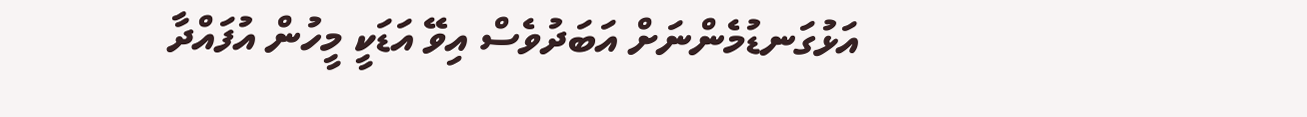އަޅުގަނޑުމެންނަށް އަބަދުވެސް އިވޭ އަޑަކީ މީހުން އުފައްދާ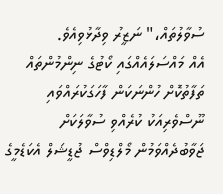ސުވާލުތައް،" ނަޒީރު ވިދާޅުވިއެވެ.
އެއް މައްސަލައެއްގައި ކޯޓުގެ ނިންމުންތައް ތަފާތުކޮށް ހުންނަކަން ފާހަގަކުރައްވައި ނޫސްވެރިއަކު ކުރެއްވި ސުވާލަކަށް ޖަވާބުދެއްވަމުން މޯލްޑިވްސް ޖުޑީޝަލް އެކަޑެމީގެ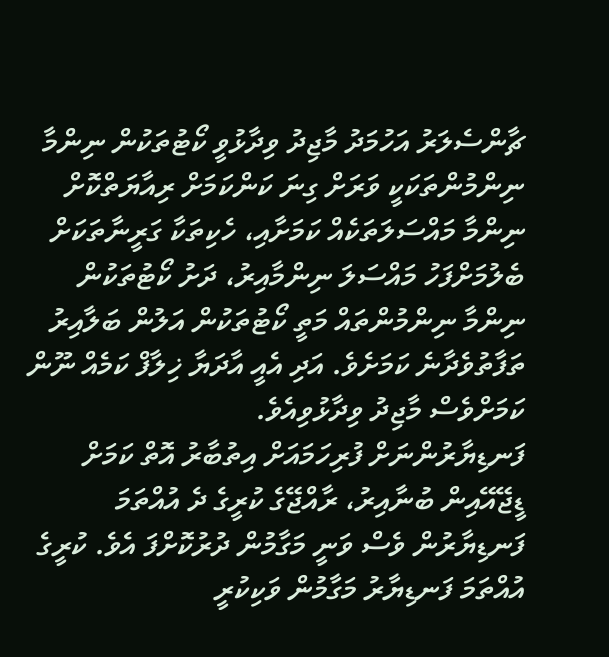ޗާންސެލަރު އަހުމަދު މާޖިދު ވިދާޅުވީ ކޯޓުތަކުން ނިންމާ ނިންމުންތަކަކީ ވަރަށް ގިނަ ކަންކަމަށް ރިއާޔަތްކޮށް ނިންމާ މައްސަލަތަކެއް ކަމަށާއި، ހެކިތަކާ ގަރީނާތަކަށް ބެލުމަށްފަހު މައްސަލަ ނިންމާއިރު، ދަށު ކޯޓުތަކުން ނިންމާ ނިންމުންތައް މަތީ ކޯޓުތަކުން އަލުން ބަލާއިރު ތަފާތުވެދާނެ ކަމަށެވެ. އަދި އެއީ އާދަޔާ ޚިލާފް ކަމެއް ނޫން ކަމަށްވެސް މާޖިދު ވިދާޅުވިއެވެ.
ފަނޑިޔާރުންނަށް ފުރިހަމައަށް އިތުބާރު އޮތް ކަމަށް ޑީޖޭއޭއިން ބުނާއިރު، ރާއްޖޭގެ ކުރީގެ ދެ އުއްތަމަ ފަނޑިޔާރުން ވެސް ވަނީ މަގާމުން ދުރުކޮށްފަ އެވެ. ކުރީގެ އުއްތަމަ ފަނޑިޔާރު މަގާމުން ވަކިކުރީ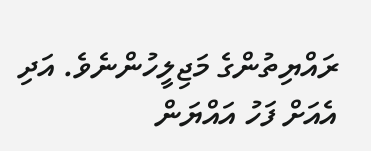ރައްޔިތުންގެ މަޖިލީހުންނެވެ. އަދި އެއަށް ފަހު އައްޔަން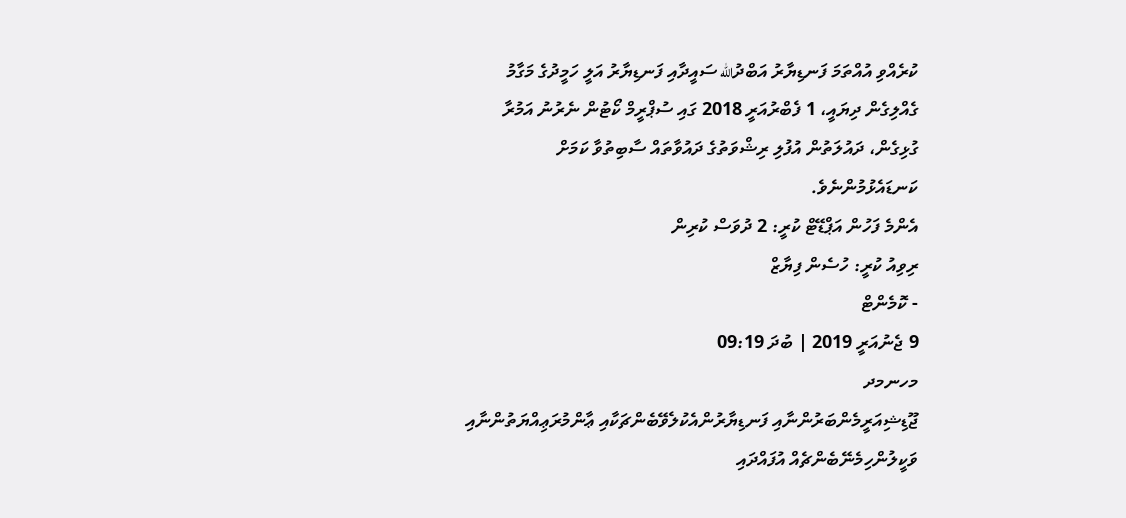ކުރެއްވި އުއްތަމަ ފަނޑިޔާރު އަބްދުالله ސައީދާއި ފަނޑިޔާރު އަލީ ހަމީދުގެ މަގާމު ގެއްލިގެން ދިޔައީ، 1 ފެބްރުއަރީ 2018 ގައި ސުޕްރީމް ކޯޓުން ނެރުނު އަމުރާ ގުޅިގެން، ދައުލަތުން އުފުލި ރިޝްވަތުގެ ދައުވާތައް ސާބިތުވާ ކަމަށް ކަނޑައެޅުމުންނެވެ.
އެންމެ ފަހުން އަޕްޑޭޓް ކުރީ: 2 ދުވަސް ކުރިން
ރިވިއު ކުރީ: ހުސެން ފިޔާޒް
- ކޮމެންޓް
9 ޖެނުއަރީ 2019 | ބުދަ 09:19
މހނމދ
ޖޫޑިޝިއަރީމެންބަރުންނާއި ފަނޑިޔާރުންއެކުލެވޭބެންޗަކާއި ޢާންމުރަޢިއްޔަތުންނާއި ވަކީލުންހިމެނޭބެންޗެއް އުފައްދައި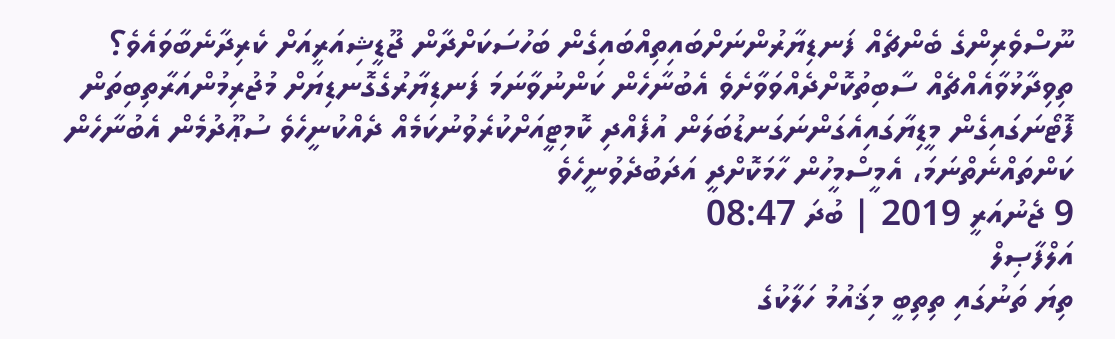ނޫސްވެރިންގެ ބެންޗެއް ފަނޑިޔާރުންނަށްބައިތިއްބައިގެން ބަހުސަކަށްދާން ޖޫޑީޝިއަރީއަށް ކެރިދާނެބާވައެވެ؟ ތިވިދާޅުވާއެއްޗެއް ސާބިތުކޮށްދެއްވަވާށެވެ އެބުނާހެން ކަންނުވާނަމަ ފަނޑިޔާރުގެގޮނޑިޔަށް މުޖުރިމުންއަރާތިބިތަން ފޮޓޯނަގައިގެން މީޑިޔާގައިއެގަންނަގަނޑުބަލަން އުފެއްދި ކޮމިޓީއަށްކުރެވުނުކަމެއް ދެއްކުނީހެވެ ސުޢޫދުމެން އެބުނާހެން ކަންތައްނެތްނަމަ، އެމީސްމީހުން ހާމަކޮށްދީ އަދަބުދެވުނީހެވެ
9 ޖެނުއަރީ 2019 | ބުދަ 08:47
އަލްފާޞިލް
ތިޔަ ތަނުގައި ތިތިބީ މިޤައުމު ހަލާކުގެ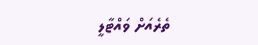ތެރެއަށް ވައްޓާލީ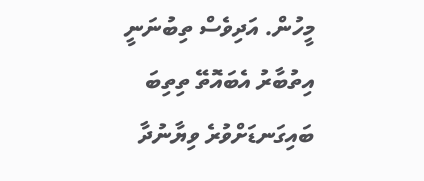މީހުން. އަދިވެސް ތިބުނަނީ އިތުބާރު އެބައޮތޭ ތިތިބަ ބައިގަނޑަށްވުރެ ވިޔާނުދާ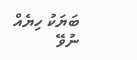ބަޔަކު ހިޔެއް ނުވޭ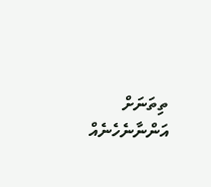ތިތަނަށް އަންނާނެހެނެއް